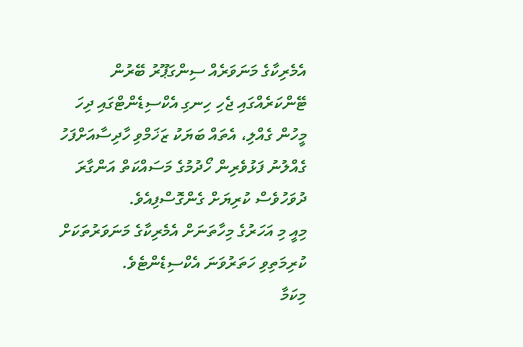އެމެރިކާގެ މަނަވަރެއް ސިންގަޕޫރު ބޭރުން ޓޭންކަރެއްގައި ޖެހި ހިނގި އެކްސިޑެންޓްގައި ދިހަ މީހުން ގެއްލި، އެތައް ބަޔަކު ޒަޚަމްވި ހާދިސާއަށްފަހު ގެއްލުނު ފަޅުވެރިން ހޯދުމުގެ މަސައްކަތް އަންގާރަ ދުވަހުވެސް ކުރިޔަށް ގެންގޮސްފިއެވެ.
މިއީ މި އަހަރުގެ މިހާތަނަށް އެމެރިކާގެ މަނަވަރުތަކަށް ކުރިމަތިވި ހަތަރުވަނަ އެކްސިޑެންޓެވެ.
މިކަމާ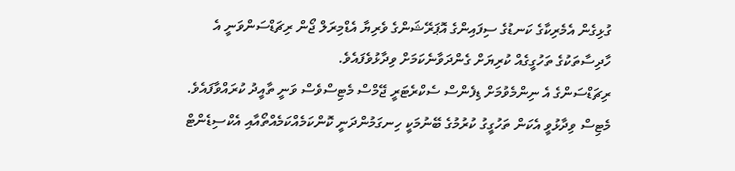ގުޅިގެން އެމެރިކާގެ ކަނޑުގެ ސިފައިންގެ އޮޕަރޭޝަންގެ ވެރިޔާ އެޑްމިރަލް ޖޯން ރިޗަޑްސަންވަނީ އެ ހާދިސާތަކުގެ ތަހުގީގެއް ކުރިޔަށް ގެންދަވާނެކަމަށް ވިދާޅުވެފައެވެ.
ރިޗަޑްސަންގެ އެ ނިންމެވުމަށް ޑިފެންސް ސެކްރެޓަރީ ޖޭމްސް މެޓިސްވެސް ވަނީ ތާއީދު ކުރައްވާފައެވެ.
މެޓިސް ވިދާޅުވީ އެކަން ތަހުގީގު ކުރުމުގެ ބޭނުމަކީ ހިނގަމުންދަނީ ކޮންކަމެއްކަމެއްތޯއާއި އެކްސިޑެންޓް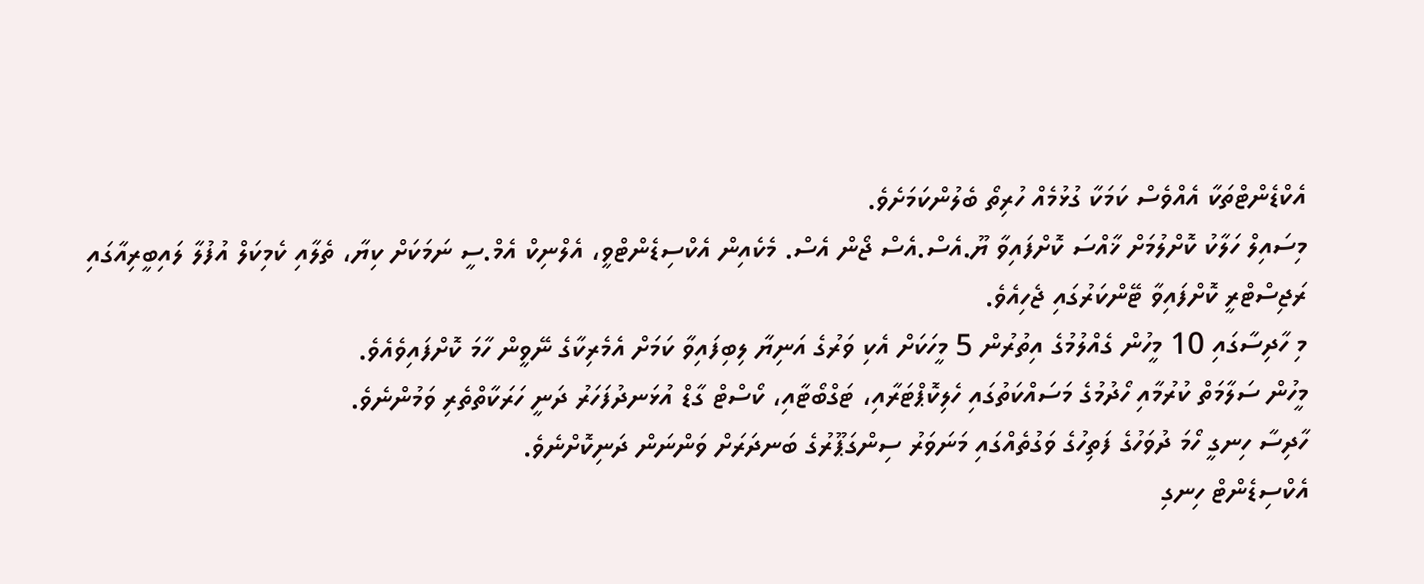އެކްޑެންޓްތަކާ އެއްވެސް ކަމަކާ ގުޅުމެއް ހުރިތޯ ބެލުންކަމަށެވެ.
މިސައިލް ހަލާކު ކޮށްލުމަށް ޚާއްސަ ކޮށްފައިވާ ޔޫ.އެސް.އެސް ޖޯން އެސް. މެކެއިން އެކްސިޑެންޓްވީ، އެލްނިކް އެމް.ސީ ނަމަކަށް ކިޔާ، ތެލާއި ކެމިކަލް އުފުލާ ލައިބީރިއާގައި ރަޖިސްޓްރީ ކޮށްފައިވާ ޓޭންކަރުގައި ޖެހިއެވެ.
މި ހާދިސާގައި 10 މީހުން ގެއްލުމުގެ އިތުރުން 5 މީހަކަށް އެކި ވަރުގެ އަނިޔާ ލިބިފައިވާ ކަމަށް އެމެރިކާގެ ނޭވީން ހާމަ ކޮށްފައިވެއެވެ.
މީހުން ސަލާމަތް ކުރުމާއި ހޯދުމުގެ މަސައްކަތުގައި ހެލިކޮޕްޓަރާއި، ޓަގްބޯޓާއި، ކޯސްޓް ގާޑް އުޅަނދުފަހަރު ދަނީ ހަރަކާތްތެރި ވަމުންނެވެ.
ހާދިސާ ހިނގީ ހޯމަ ދުވަހުގެ ފަތިހުގެ ވަގުތެއްގައި މަނަވަރު ސިންގަޕޫރުގެ ބަނދަރަށް ވަންނަން ދަނިކޮށްނެވެ.
އެކްސިޑެންޓް ހިނގި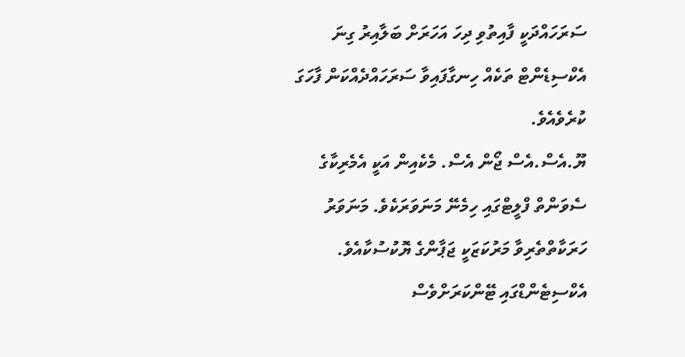ސަރަހައްދަކީ ފާއިތުވި ދިހަ އަހަރަށް ބަލާއިރު ގިނަ އެކްސިޑެންޓް ތަކެއް ހިނގާފައިވާ ސަރަހައްދެއްކަން ފާހަގަ ކުރެވެއެވެ.
ޔޫ.އެސް.އެސް ޖޯން އެސް. މެކެއިން އަކީ އެމެރިކާގެ ސެވަންތް ފްލީޓްގައި ހިމެނޭ މަނަވަރަކެވެ. މަނަވަރު ހަރަކާތްތެރިވާ މަރުކަޒަކީ ޖަޕާންގެ ޔޮކުސުކާއެވެ.
އެކްސިޓެންޑްގައި ޓޭންކަރަށްވެސް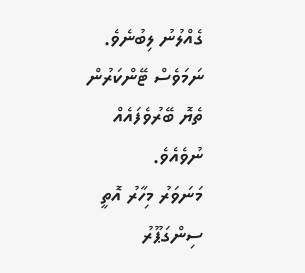ގެއްލުނު ލިބުނެވެ. ނަމަވެސް ޓޭންކަރުން ތެޔޮ ބޭރުވެފައެއް ނުވެއެވެ.
މަނަވަރު މިހާރު އޮތީ ސިންގަޕޫރު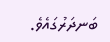ބަނދަރުގައެވެ.